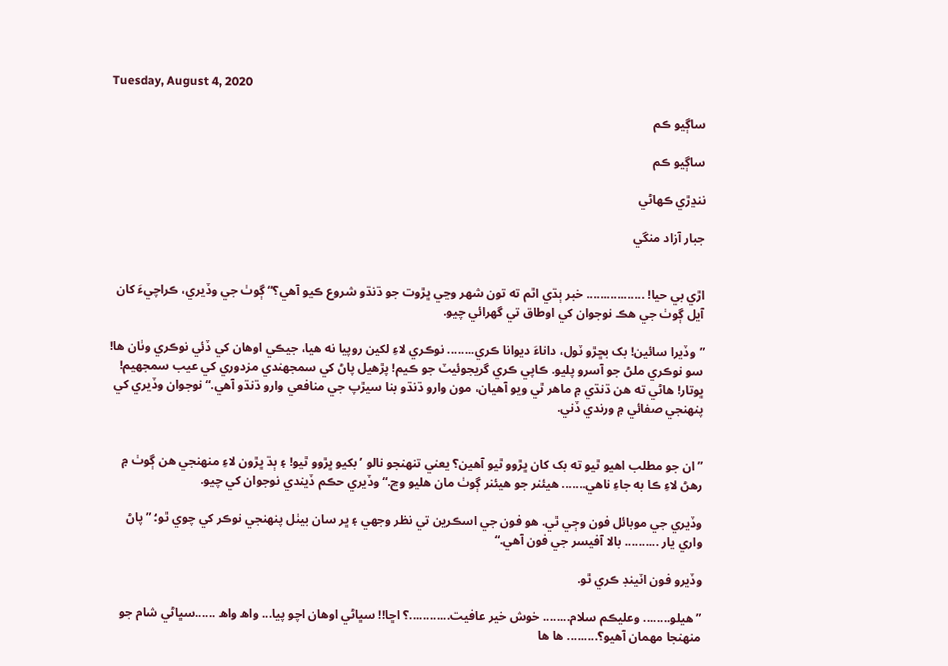Tuesday, August 4, 2020

ساڳيو ڪم

ساڳيو ڪم

ننڍڙي ڪھاڻي

جبار آزاد منگي


اڙي بي حيا! ................. خبر ٻڌي اٿم ته تون شهر وڃي ڀڙوت جو ڌنڌو شروع ڪيو آهي؟“ ڳوٺ جي وڏيري، ڪراچيءَ کان آيل ڳوٺ جي هڪ نوجوان کي اوطاق تي گهرائي چيو.

”وڏيرا سائين! بک بڇڙو ٽول، داناءَ ديوانا ڪري........ نوڪري لاءِ لکين روپيا نه هيا، جيڪي اوهان کي ڏئي نوڪري وٺان ها! سو نوڪري ملڻ جو آسرو پليو. ڪاپي ڪري گريجوئيٽ جو ڪيم! پڙهيل پاڻ کي سمجهندي مزدوري کي عيب سمجهيم! ڀوتار! هاڻي ته هن ڌنڌي ۾ ماهر ٿي ويو آهيان، مون وارو ڌنڌو بنا سيڙپ جي منافعي وارو ڌنڌو آهي.“ نوجوان وڏيري کي پنهنجي صفائي ۾ ورندي ڏني.


”ان جو مطلب اهيو ٿيو ته بک کان ڀڙوو ٿيو آهين؟ يعني تنهنجو نالو ’بکيو ڀڙوو ٿيو! ۽ ٻڌ ڀڙون لاءِ منهنجي هن ڳوٺ ۾ رهڻ لاءِ ڪا به جاءِ ناهي....... هيئنر جو هيئنر ڳوٺ مان هليو وڃ.“ وڏيري حڪم ڏيندي نوجوان کي چيو.

وڏيري جي موبائل فون وڄي ٿي. هو فون جي اسڪرين تي نظر وجهي ۽ ڀر سان بيٺل پنهنجي نوڪر کي چوي ٿو؛ ”پاڻ واري يار .......... بالا آفيسر جي فون آهي.“

وڏيرو فون اٽينڊ ڪري ٿو.

”هيلو........ وعليڪم سلام........ خوش خير عافيت............؟ اڇا!! سڀاڻي اوهان اچو پيا... واھ واھ ......سڀاڻي شام جو منهنجا مهمان آهيو؟......... ها ها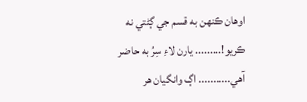اوهان ڪنهن به قسم جي ڳڻتي نه ڪريو!......... يارن لاءِ سِرُ به حاضر آهي........... اڳ وانگيان هر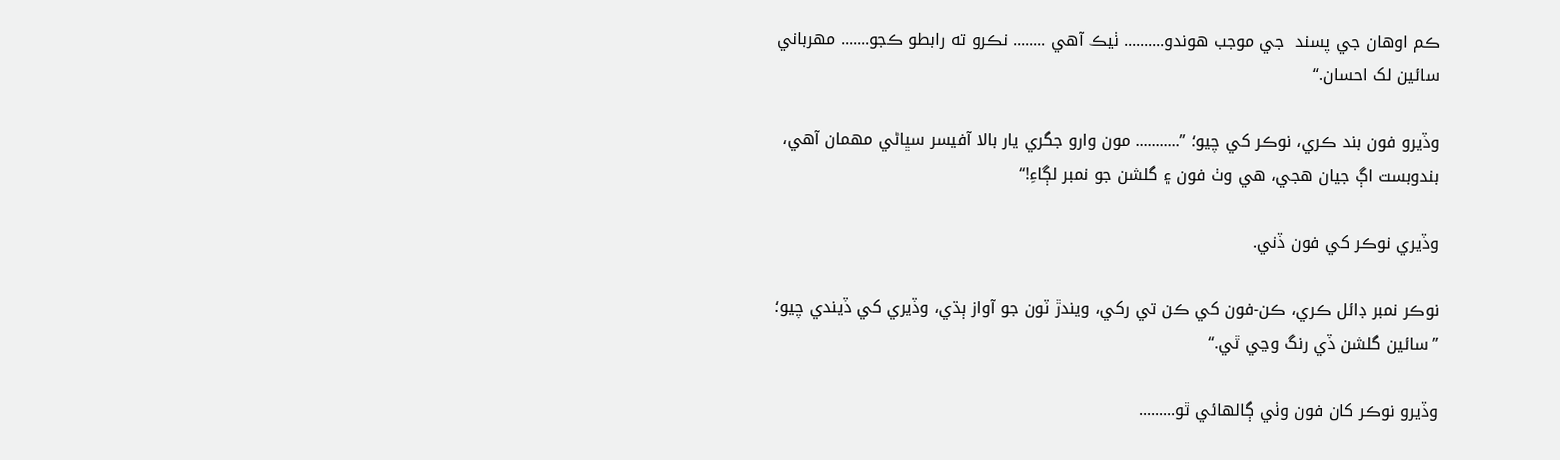ڪم اوهان جي پسند  جي موجب هوندو.......... ٺيڪ آهي ........ نڪرو ته رابطو ڪجو....... مهرباني سائين لک احسان.“

وڏيرو فون بند ڪري، نوڪر کي چيو؛ ”........... مون وارو جگري يار بالا آفيسر سڀاڻي مهمان آهي، بندوبست اڳ جيان هجي، هي وٺ فون ۽ گلشن جو نمبر لڳاءِ!“

وڏيري نوڪر کي فون ڏني.

نوڪر نمبر ڊائل ڪري، ڪن-فون کي ڪن تي رکي، ويندڙ ٽون جو آواز ٻڌي، وڏيري کي ڏيندي چيو؛ ”سائين گلشن ڏي رنگ وڃي ٿي.“

وڏيرو نوڪر کان فون وٺي ڳالهائي ٿو.........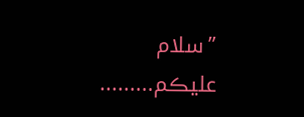”سلام عليڪم.........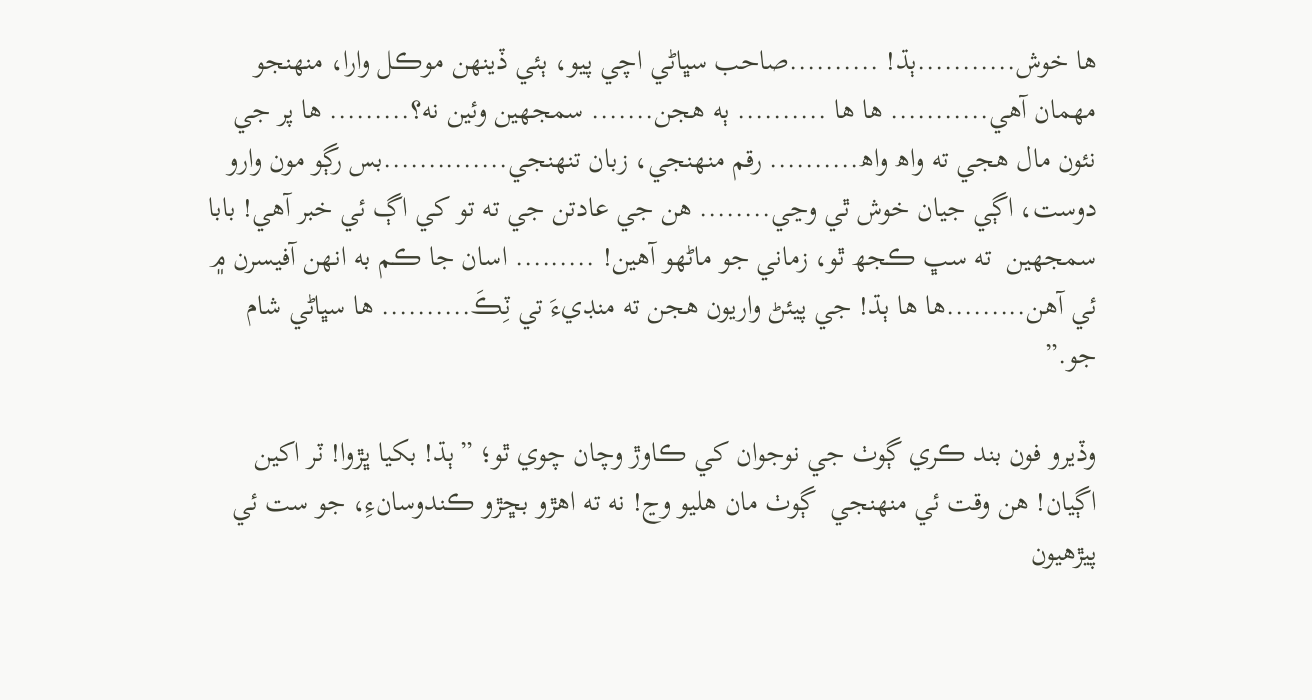ها خوش...........ٻڌ! ..........صاحب سڀاڻي اچي پيو، ٻئي ڏينهن موڪل وارا، منهنجو مهمان آهي........... ها ها .......... ٻه هجن....... سمجهين وئين نه؟......... ها پر جي نئون مال هجي ته واھ واھ.......... رقم منهنجي، زبان تنهنجي..............بس رڳو مون وارو دوست، اڳي جيان خوش ٿي وڃي........ هن جي عادتن جي ته تو کي اڳ ئي خبر آهي! بابا سمجهين  ته سڀ ڪجھ ٿو، زماني جو ماڻهو آهين! ......... اسان جا ڪم به انهن آفيسرن ۾ ئي آهن.........ها ها ٻڌ! جي پيئڻ واريون هجن ته منڊيءَ تي ٽِڪَ.......... ها سڀاڻي شام جو.”

وڏيرو فون بند ڪري ڳوٺ جي نوجوان کي ڪاوڙ وچان چوي ٿو؛ ”ٻڌ! بکيا ڀڙوا! ٽر اکين اڳيان! هن وقت ئي منهنجي  ڳوٺ مان هليو وڃ! نه ته اهڙو بڇڙو ڪندوسانءِ، جو ست ئي پيڙهيون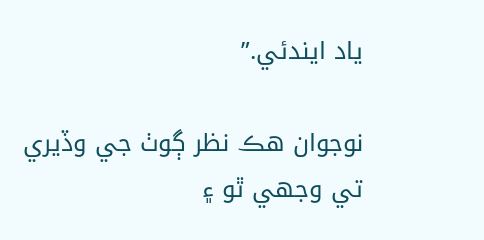ياد ايندئي.”

نوجوان هڪ نظر ڳوٺ جي وڏيري تي وجهي ٿو ۽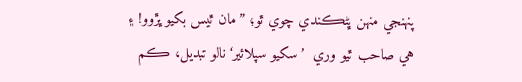پنهنجي منهن ڀڻڪندي چوي ٿو؛ ”مان ٿيس بکيو ڀڙوو! ۽ هي صاحب ٿيو وري  ’سکيو سپلائير‘ نالو تبديل، ڪم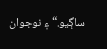ساڳيو.“ ۽ نوجوان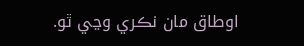اوطاق مان نڪري وڃي ٿو.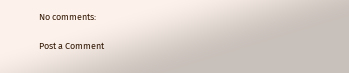No comments:

Post a Comment